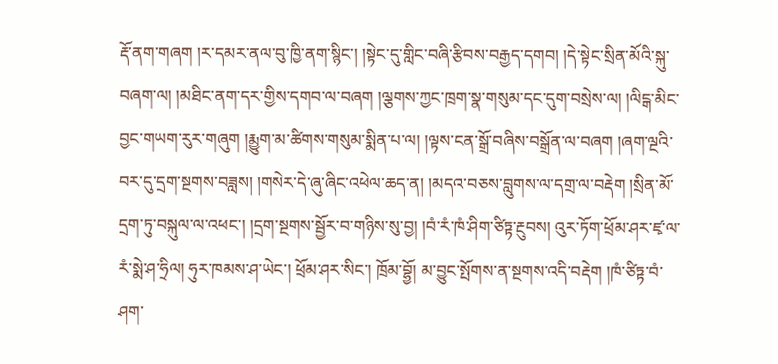རྡོ་ནག་གཞག །ར་དམར་ནལ་བུ་ཁྱི་ནག་སྙིང་། །སྟེང་དུ་གླིང་བཞི་རྩིབས་བརྒྱད་དགབ། །དེ་སྟེང་སྲིན་མོའི་སྐུ་བཞག་ལ། །མཐིང་ནག་དར་གྱིས་དགབ་ལ་བཞག །ལྕགས་ཀྱང་ཁྲག་སྣ་གསུམ་དང་དུག་བསྲེས་ལ། །ལིངྒ་མིང་བྱང་གཡག་རུར་གཞུག །རྨྱུག་མ་ཚིགས་གསུམ་སྨིན་པ་ལ། །ལྟས་ངན་སྒྲོ་བཞིས་བསྒྲོན་ལ་བཞག །ཞག་ལྔའི་བར་དུ་དྲག་སྔགས་བཟླས། །གསེར་དེ་ཞུ་ཞིང་འཕེལ་ཆད་ན། །མདའ་བཅས་བླུགས་ལ་དགྲ་ལ་བརྡེག །སྲིན་མོ་དྲག་ཏུ་བསྐུལ་ལ་འཕང་། །དྲག་སྔགས་སྦྱོར་བ་གཉིས་སུ་བྱ། །བཾ་རཾ་ཁཾ་ཤིག་ཙིཏྟ་རྔུབས། འུར་ཏོག་ཕྲོམ་ཤར་ཛྭ་ལ་རཾ་སྨེ་ཤ་ཧྲིལ། ཧུར་ཁམས་ཤ་ཡེང་། ཕྲོམ་ཤར་སིང་། ཁྲོམ་བྷྱོ། མ་བྱུང་སྤོགས་ན་སྔགས་འདི་བརྡེག །ཁཾ་ཙིཏྟ་བཾ་ཤག་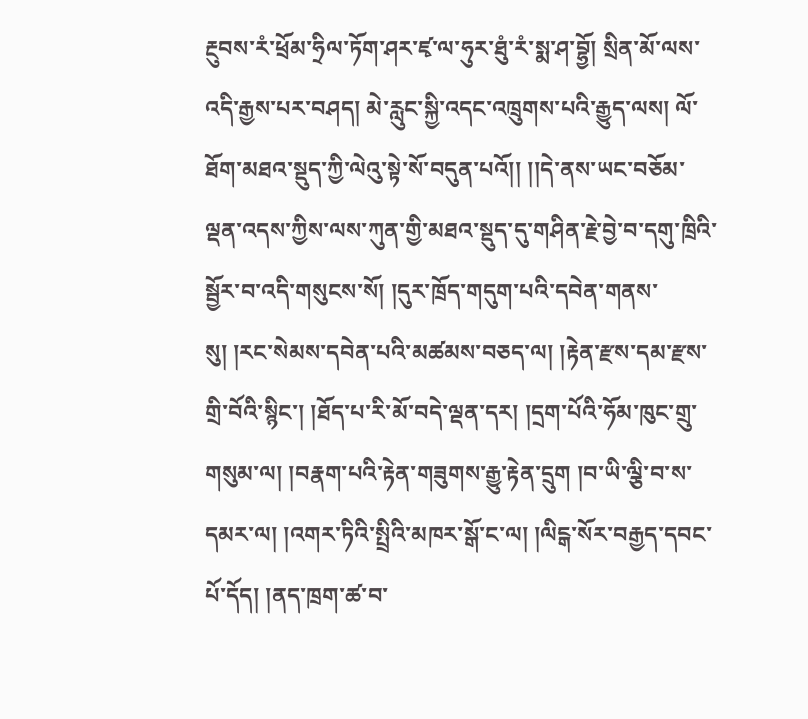རྔུབས་རཾ་ཕྲོམ་ཧྲིལ་ཏོག་ཤར་ཛྭ་ལ་ཧུར་ཐུཾ་རཾ་སྨ་ཤ་བྷྱོ། སྲིན་མོ་ལས་འདི་རྒྱས་པར་བཤད། མེ་རླུང་སྐྱི་འདང་འཁྲུགས་པའི་རྒྱུད་ལས། ལོ་ཐོག་མཐའ་སྡུད་ཀྱི་ལེའུ་སྟེ་སོ་བདུན་པའོ།། །།དེ་ནས་ཡང་བཅོམ་ལྡན་འདས་ཀྱིས་ལས་ཀུན་གྱི་མཐའ་སྡུད་དུ་གཤིན་རྗེ་བྱེ་བ་དགུ་ཁྲིའི་སྦྱོར་བ་འདི་གསུངས་སོ། །དུར་ཁྲོད་གདུག་པའི་དབེན་གནས་སུ། །རང་སེམས་དབེན་པའི་མཚམས་བཅད་ལ། །རྟེན་རྫས་དམ་རྫས་གྲི་བོའི་སྙིང་། །ཐོད་པ་རི་མོ་བདེ་ལྡན་དར། །དྲག་པོའི་ཧོམ་ཁུང་གྲུ་གསུམ་ལ། །བརྣག་པའི་རྟེན་གཟུགས་རྒྱུ་རྟེན་དྲུག །བ་ཡི་ལྕི་བ་ས་དམར་ལ། །འགར་ཏིའི་སྤྲིའི་མཁར་སྒོ་ང་ལ། །ལིངྒ་སོར་བརྒྱད་དབང་པོ་དོད། །ནད་ཁྲག་ཚ་བ་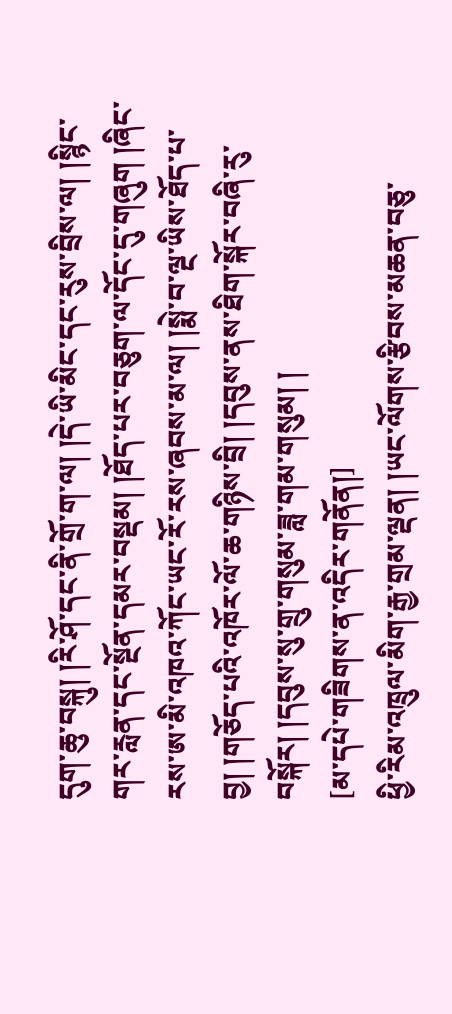དུག་ཆུ་བསྐུ། །རི་ཤོ་དང་ནི་གྲོ་ག་ལ། །དེ་ཡི་མིང་དང་རུས་བྲིས་ལ། །སྙིང་གར་རླན་དང་སྔོན་དམར་བསྡམ། །ཐོད་པར་བཅུག་ལ་དོང་དུ་གཞུག །ཞིང་རས་ཨ་མི་འཁའ་ཀོང་ཡང་རོ་རས་ཞབས་མ་ལ། །སྨེ་བ་ལྔ་ཡིས་ཐོད་པ་བྱ། །གཅོད་པའི་འཁོར་ལོ་ཆ་གཉིས་བྲི། །དབུས་ནས་ཐིག་སྐོར་བཞི་རུ་བསྐོར། །དབུས་སུ་གྲུ་གསུམ་ཟླ་གམ་གསུམ། །
[མ་དཔེ་གཟིགས་ན་འདིར་གནོན།]
ཕྱི་རིམ་འཁྲུལ་མིག་རྒྱ་གྲམ་ལྡན། །ཡང་ལོགས་རྩིབས་མཆན་བཅུ་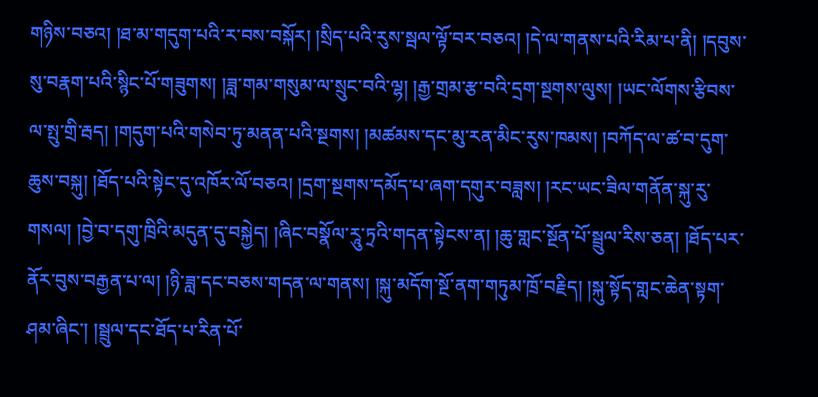གཉིས་བཅའ། །ཐ་མ་གདུག་པའི་ར་བས་བསྐོར། །སྲིད་པའི་རུས་སྦལ་ལྟོ་བར་བཅའ། །དེ་ལ་གནས་པའི་རིམ་པ་ནི། །དབུས་སུ་བརྣག་པའི་སྙིང་པོ་གཟུགས། །ཟླ་གམ་གསུམ་ལ་སྲུང་བའི་ལྷ། །རྒྱ་གྲམ་རྩ་བའི་དྲག་སྔགས་ལུས། །ཡང་ལོགས་རྩིབས་ལ་སྤུ་གྲི་རྦད། །གདུག་པའི་གསེབ་ཏུ་མནན་པའི་སྔགས། །མཚམས་དང་མུ་རན་མིང་རུས་ཁམས། །བཀོད་ལ་ཚ་བ་དུག་ཆུས་བསྐུ། །ཐོད་པའི་སྟེང་དུ་འཁོར་ལོ་བཅའ། །དྲག་སྔགས་དམོད་པ་ཞག་དགུར་བཟླས། །རང་ཡང་ཟིལ་གནོན་སྐུ་རུ་གསལ། །བྱེ་བ་དགུ་ཁྲིའི་མདུན་དུ་བསྐྱེད། །ཞིང་བསྣོལ་རཱུ་ཏྲའི་གདན་སྟེངས་ན། །ཆུ་གླང་སྔོན་པོ་སྦྲུལ་རིས་ཅན། །ཐོད་པར་ནོར་བུས་བརྒྱན་པ་ལ། །ཉི་ཟླ་དང་བཅས་གདན་ལ་གནས། །སྐུ་མདོག་སྔོ་ནག་གཏུམ་ཁྲོ་བརྗིད། །སྐུ་སྟོད་གླང་ཆེན་སྟག་ཤམ་ཞིང་། །སྦྲུལ་དང་ཐོད་པ་རིན་པོ་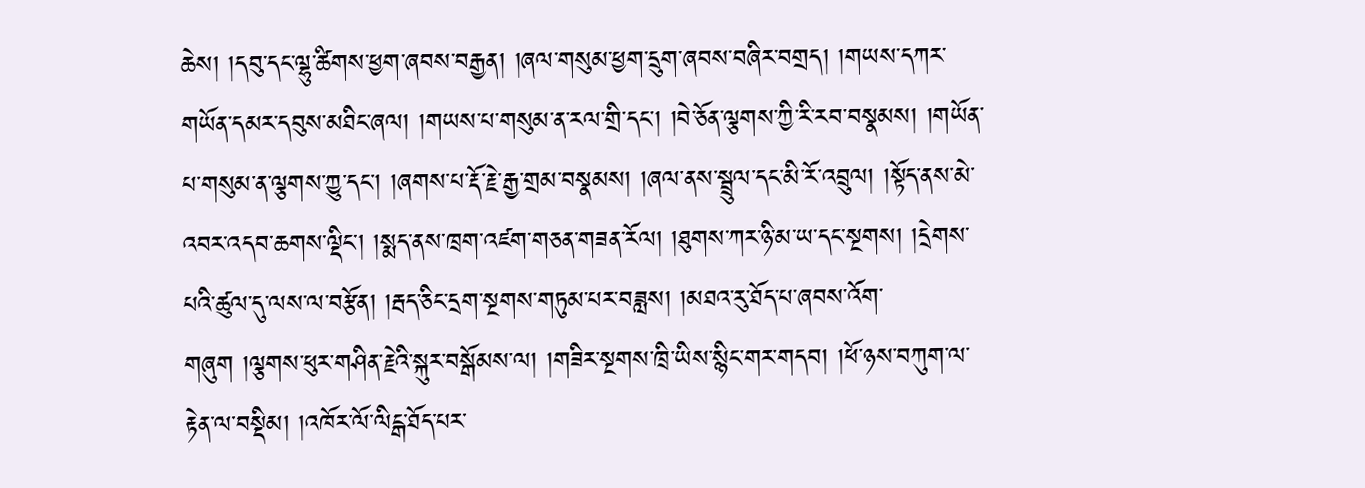ཆེས། །དབུ་དང་ལྷུ་ཚིགས་ཕྱག་ཞབས་བརྒྱན། །ཞལ་གསུམ་ཕྱག་དྲུག་ཞབས་བཞིར་བགྲད། །གཡས་དཀར་གཡོན་དམར་དབུས་མཐིང་ཞལ། །གཡས་པ་གསུམ་ན་རལ་གྲི་དང་། །བེ་ཅོན་ལྕགས་ཀྱི་རི་རབ་བསྣམས། །གཡོན་པ་གསུམ་ན་ལྕགས་ཀྱུ་དང་། །ཞགས་པ་རྡོ་རྗེ་རྒྱ་གྲམ་བསྣམས། །ཞལ་ནས་སྦྲུལ་དང་མི་རོ་འབྲུལ། །སྟོད་ནས་མེ་འབར་འདབ་ཆགས་ལྡིང་། །སྨད་ནས་ཁྲག་འཛག་གཅན་གཟན་རོལ། །ཐུགས་ཀར་ཉི་མ་ཡ་དང་སྔགས། །དྲེགས་པའི་ཚུལ་དུ་ལས་ལ་བརྩོན། །རྦད་ཅིང་དྲག་སྔགས་གཏུམ་པར་བཟླས། །མཐའ་རུ་ཐོད་པ་ཞབས་འོག་གཞུག །ལྕགས་ཕུར་གཤིན་རྗེའི་སྐུར་བསྒོམས་ལ། །གཟིར་སྔགས་ཁྲི་ཡིས་སྙིང་གར་གདབ། །ཕོ་ཉས་བཀུག་ལ་རྟེན་ལ་བསྡིམ། །འཁོར་ལོ་ལིངྒ་ཐོད་པར་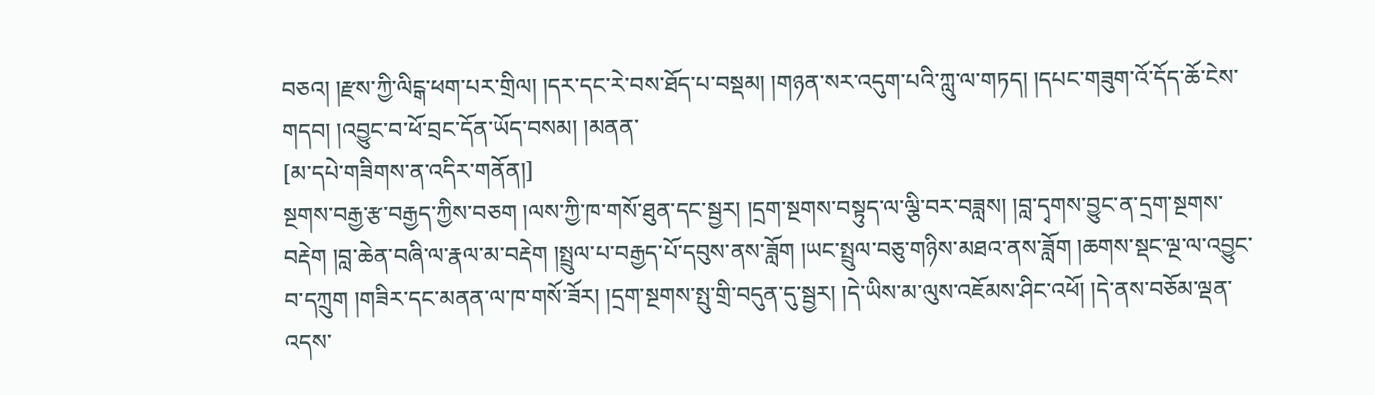བཅའ། །རྫས་ཀྱི་ལིངྒ་ཕག་པར་གྲིལ། །དར་དང་རེ་བས་ཐོད་པ་བསྡམ། །གཉན་སར་འདུག་པའི་ཀླུ་ལ་གཏད། །དཔང་གཟུག་འོ་དོད་ཆོ་ངེས་གདབ། །འབྱུང་བ་ཕོ་བྲང་དོན་ཡོད་བསམ། །མནན་
[མ་དཔེ་གཟིགས་ན་འདིར་གནོན།]
སྔགས་བརྒྱ་རྩ་བརྒྱད་ཀྱིས་བཅག །ལས་ཀྱི་ཁ་གསོ་ཐུན་དང་སྦྱར། །དྲག་སྔགས་བསྟུད་ལ་ལྕི་བར་བཟླས། །བླ་དྭགས་བྱུང་ན་དྲག་སྔགས་བརྡེག །བླ་ཆེན་བཞི་ལ་རྣལ་མ་བརྡེག །སྤྲུལ་པ་བརྒྱད་པོ་དབུས་ནས་ཟློག །ཡང་སྤྲུལ་བཅུ་གཉིས་མཐའ་ནས་ཟློག །ཆགས་སྡང་ལྔ་ལ་འབྱུང་བ་དཀྲུག །གཟིར་དང་མནན་ལ་ཁ་གསོ་ཟོར། །དྲག་སྔགས་སྤུ་གྲི་བདུན་དུ་སྦྱར། །དེ་ཡིས་མ་ལུས་འཇོམས་ཤིང་འཕོ། །དེ་ནས་བཅོམ་ལྡན་འདས་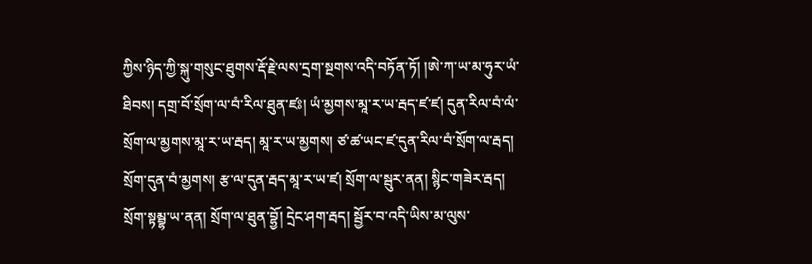ཀྱིས་ཉིད་ཀྱི་སྐུ་གསུང་ཐུགས་རྡོ་རྗེ་ལས་དྲག་སྔགས་འདི་བཏོན་ཏོ། །ཨེ་ཀ་ཡ་མ་ཧུར་ཡཾ་ཐིབས། དགྲ་བོ་སྲོག་ལ་བཾ་རིལ་ཐུན་ཛཿ། ཡཾ་མྱགས་མཱ་ར་ཡ་རྦད་ཛ་ཛ། དུན་རིལ་བཾ་ལཾ་སྲོག་ལ་མྱགས་མཱ་ར་ཡ་རྦད། མཱ་ར་ཡ་མྱགས། ཙ་ཚ་ཡང་ཛ་དུན་རིལ་བཾ་སྲོག་ལ་རྦད། སྲོག་དུན་བཾ་མྱགས། རྩ་ལ་དུན་རྦད་མཱ་ར་ཡ་ཛ། སྲོག་ལ་སྦུར་ནན། སྙིང་གཟེར་རྦད། སྲོག་སྟམྦྷ་ཡ་ནན། སྲོག་ལ་ཐུན་བྷྱོ། དྲེང་ཤག་རྦད། སྦྱོར་བ་འདི་ཡིས་མ་ལུས་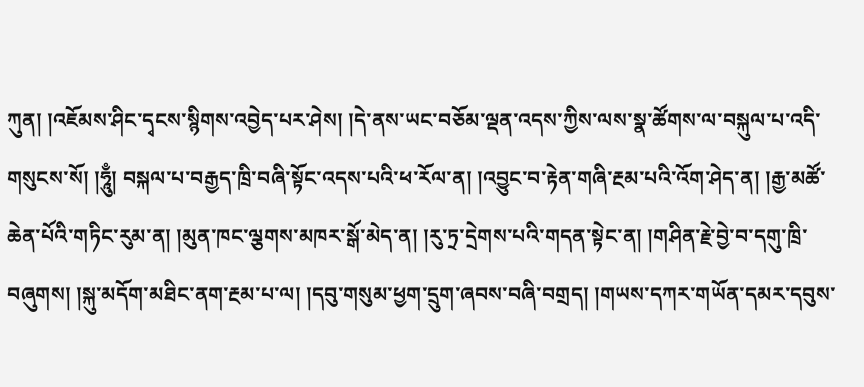ཀུན། །འཇོམས་ཤིང་དྭངས་སྙིགས་འབྱེད་པར་ཤེས། །དེ་ནས་ཡང་བཅོམ་ལྡན་འདས་ཀྱིས་ལས་སྣ་ཚོགས་ལ་བསྐུལ་པ་འདི་གསུངས་སོ། །ཧཱུྃ། བསྐལ་པ་བརྒྱད་ཁྲི་བཞི་སྟོང་འདས་པའི་ཕ་རོལ་ན། །འབྱུང་བ་རྟེན་གཞི་རྔམ་པའི་འོག་ཤེད་ན། །རྒྱ་མཚོ་ཆེན་པོའི་གཏིང་རུམ་ན། །མུན་ཁང་ལྕགས་མཁར་སྒོ་མེད་ན། །རུ་ཏྲ་དྲེགས་པའི་གདན་སྟེང་ན། །གཤིན་རྗེ་བྱེ་བ་དགུ་ཁྲི་བཞུགས། །སྐུ་མདོག་མཐིང་ནག་རྔམ་པ་ལ། །དབུ་གསུམ་ཕྱག་དྲུག་ཞབས་བཞི་བགྲད། །གཡས་དཀར་གཡོན་དམར་དབུས་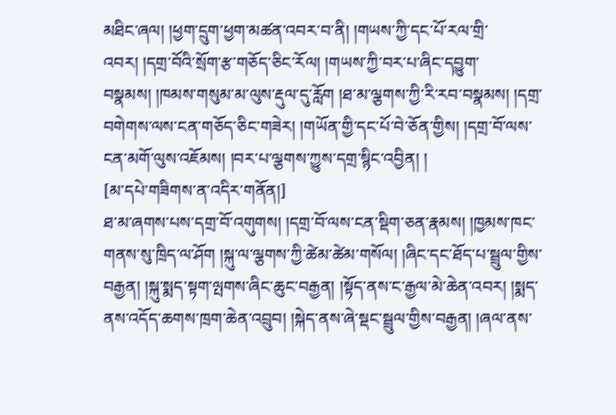མཐིང་ཞལ། །ཕྱག་དྲུག་ཕྱག་མཚན་འབར་བ་ནི། །གཡས་ཀྱི་དང་པོ་རལ་གྲི་འབར། །དགྲ་བོའི་སྲོག་རྩ་གཅོད་ཅིང་རོལ། །གཡས་ཀྱི་བར་པ་ཞིང་དབྱུག་བསྣམས། །ཁམས་གསུམ་མ་ལུས་རྡུལ་དུ་རློག །ཐ་མ་ལྕགས་ཀྱི་རི་རབ་བསྣམས། །དགྲ་བགེགས་ལས་ངན་གཅོད་ཅིང་གཟེར། །གཡོན་གྱི་དང་པོ་བེ་ཅོན་གྱིས། །དགྲ་བོ་ལས་ངན་མགོ་ལུས་འཇོམས། །བར་པ་ལྕགས་ཀྱུས་དགྲ་སྙིང་འབྱིན། །
[མ་དཔེ་གཟིགས་ན་འདིར་གནོན།]
ཐ་མ་ཞགས་པས་དགྲ་བོ་འགུགས། །དགྲ་བོ་ལས་ངན་སྡིག་ཅན་རྣམས། །ཁྱམས་ཁང་གནས་སུ་ཁྲིད་ལ་ཤོག །སྐུ་ལ་ལྕགས་ཀྱི་ཚེམ་ཚེམ་གསོལ། །ཞིང་དང་ཐོད་པ་སྦྲུལ་གྱིས་བརྒྱན། །སྐུ་སྨད་སྟག་ལྤགས་ཞིང་ཆུང་བརྒྱན། །སྟོད་ནས་ང་རྒྱལ་མེ་ཆེན་འབར། །སྨད་ནས་འདོད་ཆགས་ཁྲག་ཆེན་འབྲུབ། །སྐེད་ནས་ཞེ་སྡང་སྦྲུལ་གྱིས་བརྒྱན། །ཞལ་ནས་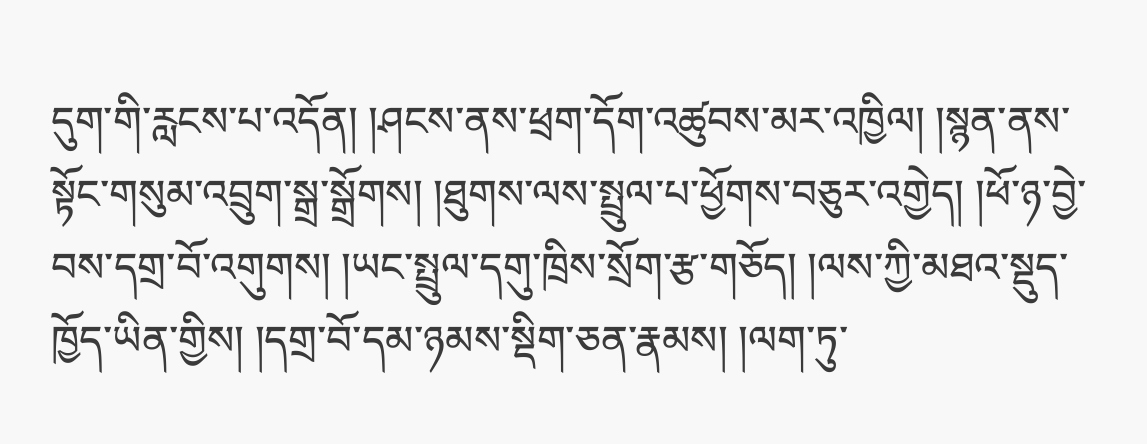དུག་གི་རླངས་པ་འདོན། །ཤངས་ནས་ཕྲག་དོག་འཚུབས་མར་འཁྱིལ། །སྙན་ནས་སྟོང་གསུམ་འབྲུག་སྒྲ་སྒྲོགས། །ཐུགས་ལས་སྤྲུལ་པ་ཕྱོགས་བཅུར་འགྱེད། །ཕོ་ཉ་བྱེ་བས་དགྲ་བོ་འགུགས། །ཡང་སྤྲུལ་དགུ་ཁྲིས་སྲོག་རྩ་གཅོད། །ལས་ཀྱི་མཐའ་སྡུད་ཁྱོད་ཡིན་གྱིས། །དགྲ་བོ་དམ་ཉམས་སྡིག་ཅན་རྣམས། །ལག་ཏུ་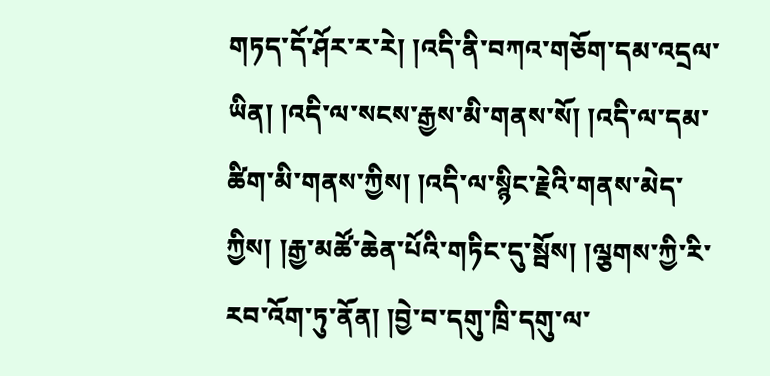གཏད་དོ་ཤོར་ར་རེ། །འདི་ནི་བཀའ་གཅོག་དམ་འདྲལ་ཡིན། །འདི་ལ་སངས་རྒྱས་མི་གནས་སོ། །འདི་ལ་དམ་ཚིག་མི་གནས་ཀྱིས། །འདི་ལ་སྙིང་རྗེའི་གནས་མེད་ཀྱིས། །རྒྱ་མཚོ་ཆེན་པོའི་གཏིང་དུ་སྦོས། །ལྕགས་ཀྱི་རི་རབ་འོག་ཏུ་ནོན། །བྱེ་བ་དགུ་ཁྲི་དགུ་ལ་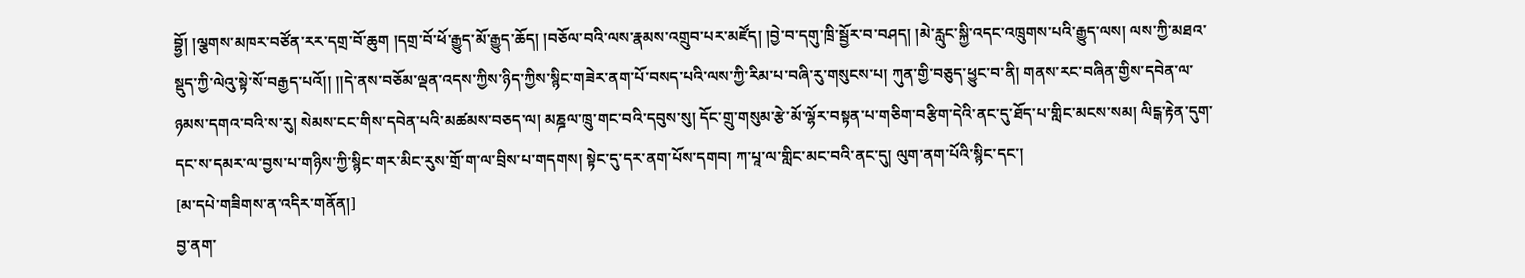བྷྱོ། །ལྕགས་མཁར་བཙོན་རར་དགྲ་བོ་ཆུག །དགྲ་བོ་ཕོ་རྒྱུད་མོ་རྒྱུད་ཆོད། །བཅོལ་བའི་ལས་རྣམས་འགྲུབ་པར་མཛོད། །བྱེ་བ་དགུ་ཁྲི་སྦྱོར་བ་བཤད། །མེ་རླུང་སྐྱི་འདང་འཁྲུགས་པའི་རྒྱུད་ལས། ལས་ཀྱི་མཐའ་སྡུད་ཀྱི་ལེའུ་སྟེ་སོ་བརྒྱད་པའོ།། །།དེ་ནས་བཅོམ་ལྡན་འདས་ཀྱིས་ཉིད་ཀྱིས་སྙིང་གཟེར་ནག་པོ་བསད་པའི་ལས་ཀྱི་རིམ་པ་བཞི་རུ་གསུངས་པ། ཀུན་གྱི་བཅུད་ཕྱུང་བ་ནི། གནས་རང་བཞིན་གྱིས་དབེན་ལ་ཉམས་དགའ་བའི་ས་རུ། སེམས་ངང་གིས་དབེན་པའི་མཚམས་བཅད་ལ། མཎྜལ་ཁྲུ་གང་བའི་དབུས་སུ། དོང་གྲུ་གསུམ་རྩེ་མོ་ལྷོར་བསྟན་པ་གཅིག་བརྩིག་དེའི་ནང་དུ་ཐོད་པ་གླིང་མངས་སམ། ལིངྒ་རྟེན་དུག་དང་ས་དམར་ལ་བྱས་པ་གཉིས་ཀྱི་སྙིང་གར་མིང་རུས་གྲོ་ག་ལ་བྲིས་པ་གདགས། སྟེང་དུ་དར་ནག་པོས་དགབ། ཀ་པཱ་ལ་གླིང་མང་བའི་ནང་དུ། ལུག་ནག་པོའི་སྙིང་དང་།
[མ་དཔེ་གཟིགས་ན་འདིར་གནོན།]
བྱ་ནག་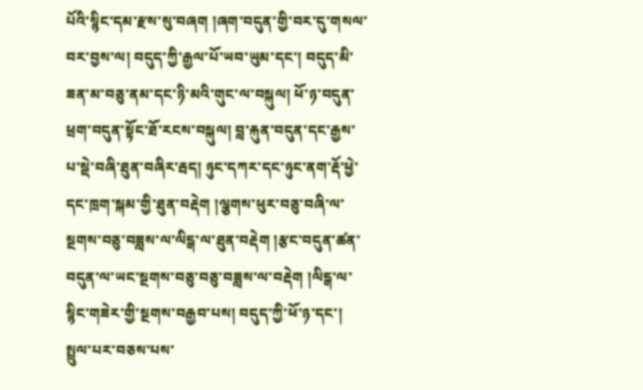པོའི་སྙིང་དམ་རྫས་སུ་བཞག །ཞག་བདུན་གྱི་བར་དུ་གསལ་བར་བྱས་ལ། བདུད་ཀྱི་རྒྱལ་པོ་ཡབ་ཡུམ་དང་། བདུད་མི་ཟན་མ་བཅུ་ནམ་དང་ཉི་མའི་གུང་ལ་བསྐུལ། ཕོ་ཉ་བདུན་ཕྲག་བདུན་སྟོང་ཐོ་རངས་བསྐུལ། བླ་རྐུན་བདུན་དང་རྒྱས་པ་སྡེ་བཞི་ཐུན་བཞིར་རྦད། ཉུང་དཀར་དང་ཉུང་ནག་རྡོ་ཕྱེ་དང་ཁྲག་སྐམ་གྱི་ཐུན་བརྡེག །ལྕགས་ཕུར་བཅུ་བཞི་ལ་སྔགས་བཅུ་བཟླས་ལ་ལིངྒ་ལ་ཐུན་བརྡེག །རྩང་བདུན་ཚན་བདུན་ལ་ཡང་སྔགས་བཅུ་བཅུ་བཟླས་ལ་བརྡེག །ལིངྒ་ལ་སྙིང་གཟེར་གྱི་སྔགས་བརྒྱབ་པས། བདུད་ཀྱི་ཕོ་ཉ་དང་། སྤྲུལ་པར་བཅས་པས་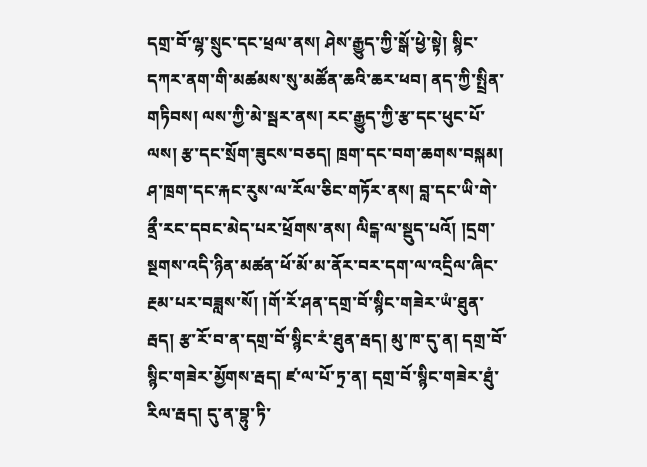དགྲ་བོ་ལྷ་སྲུང་དང་ཕྲལ་ནས། ཤེས་རྒྱུད་ཀྱི་སྒོ་ཕྱེ་སྟེ། སྙིང་དཀར་ནག་གི་མཚམས་སུ་མཚོན་ཆའི་ཆར་ཕབ། ནད་ཀྱི་སྤྲིན་གཏིབས། ལས་ཀྱི་མེ་སྦར་ནས། རང་རྒྱུད་ཀྱི་རྩ་དང་ཕུང་པོ་ལས། རྩ་དང་སྲོག་ཟུངས་བཅད། ཁྲག་དང་བག་ཆགས་བསྐམ། ཤ་ཁྲག་དང་རྐང་རུས་ལ་རོལ་ཅིང་གཏོར་ནས། བླ་དང་ཡི་གེ་ནྲྀ་རང་དབང་མེད་པར་ཕྲོགས་ནས། ལིངྒ་ལ་སྡུད་པའོ། །དྲག་སྔགས་འདི་ཉིན་མཚན་ཕོ་མོ་མ་ནོར་བར་དག་ལ་འདྲིལ་ཞིང་རྔམ་པར་བཟླས་སོ། །གོ་རོ་ཤན་དགྲ་བོ་སྙིང་གཟེར་ཡཾ་ཐུན་རྦད། རྩ་རོ་བ་ན་དགྲ་བོ་སྙིང་རཾ་ཐུན་རྦད། མུ་ཁ་དུ་ན། དགྲ་བོ་སྙིང་གཟེར་མྱོགས་རྦད། ཛ་ལ་པོ་ཏྲ་ན། དགྲ་བོ་སྙིང་གཟེར་ཐུཾ་རིལ་རྦད། དུ་ན་བྷུ་ཏི་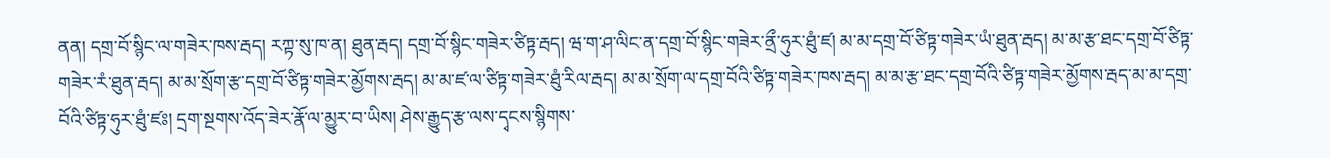ནན། དགྲ་བོ་སྙིང་ལ་གཟེར་ཁས་རྦད། རཀྟ་སུ་ཁ་ན། ཐུན་རྦད། དགྲ་བོ་སྙིང་གཟེར་ཙིཏྟ་རྦད། ཝ་ག་ཤ་ལིང་ན་དགྲ་བོ་སྙིང་གཟེར་ནྲྀ་ཧུར་ཐུཾ་ཛ། མ་མ་དགྲ་བོ་ཙིཏྟ་གཟེར་ཡཾ་ཐུན་རྦད། མ་མ་རྩ་ཐང་དགྲ་བོ་ཙིཏྟ་གཟེར་རཾ་ཐུན་རྦད། མ་མ་སྲོག་རྩ་དགྲ་བོ་ཙིཏྟ་གཟེར་མྱོགས་རྦད། མ་མ་ཛ་ལ་ཙིཏྟ་གཟེར་ཐུཾ་རིལ་རྦད། མ་མ་སྲོག་ལ་དགྲ་བོའི་ཙིཏྟ་གཟེར་ཁས་རྦད། མ་མ་རྩ་ཐང་དགྲ་བོའི་ཙིཏྟ་གཟེར་མྱོགས་རྦད་མ་མ་དགྲ་བོའི་ཙིཏྟ་ཧུར་ཐུཾ་ཛཿ། དྲག་སྔགས་འོད་ཟེར་རྣོ་ལ་མྱུར་བ་ཡིས། ཤེས་རྒྱུད་རྩ་ལས་དྭངས་སྙིགས་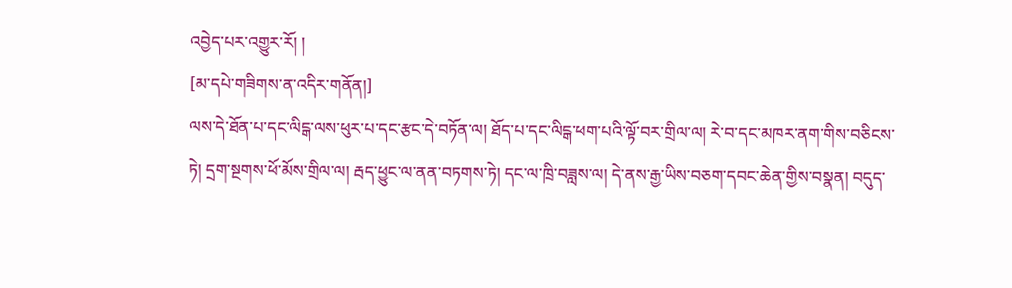འབྱེད་པར་འགྱུར་རོ། །
[མ་དཔེ་གཟིགས་ན་འདིར་གནོན།]
ལས་དེ་ཐོན་པ་དང་ལིངྒ་ལས་ཕུར་པ་དང་རྩང་དེ་བཏོན་ལ། ཐོད་པ་དང་ལིངྒ་ཕག་པའི་ལྟོ་བར་གྲིལ་ལ། རེ་བ་དང་མཁར་ནག་གིས་བཅིངས་ཏེ། དྲག་སྔགས་ཕོ་མོས་གྲིལ་ལ། རྦད་ཕྱུང་ལ་ནན་བཏགས་ཏེ། དང་ལ་ཁྲི་བཟླས་ལ། དེ་ནས་རྒྱ་ཡིས་བཅག་དབང་ཆེན་གྱིས་བསྣན། བདུད་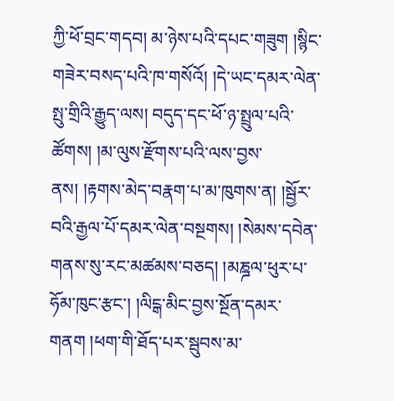ཀྱི་ཕོ་བྲང་གདབ། མ་ཉེས་པའི་དཔང་གཟུག །སྙིང་གཟེར་བསད་པའི་ཁ་གསོའོ། །དེ་ཡང་དམར་ལེན་སྤུ་གྲིའི་རྒྱུད་ལས། བདུད་དང་ཕོ་ཉ་སྤྲུལ་པའི་ཚོགས། །མ་ལུས་རྫོགས་པའི་ལས་བྱས་ནས། །རྟགས་མེད་བརྣག་པ་མ་ཁུགས་ན། །སྦྱོར་བའི་རྒྱལ་པོ་དམར་ལེན་བསྔགས། །སེམས་དབེན་གནས་སུ་རང་མཚམས་བཅད། །མཎྜལ་ཕུར་པ་ཧོམ་ཁུང་རྩང་། །ལིངྒ་མིང་བྱས་སྔོན་དམར་གནག །ཕག་གི་ཐོད་པར་སྦུབས་མ་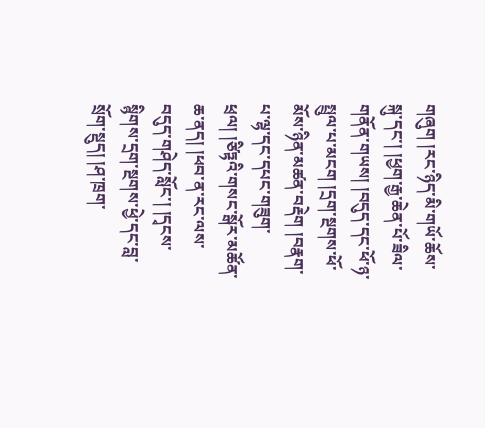གཞུག །རང་ཉིད་མི་གཡོ་ཆོས་སྐུ་དང་། །ཕྱག་རྒྱ་ཆེན་པོ་ཟིལ་གནོན་གཡས། །བདུད་དང་ཕོ་ཉ་སྤྲུལ་པ་མངག །དྲག་སྔགས་ཕོ་མོས་ཉིན་མཚན་བརྡེག །བརྣག་པ་ལྷ་དང་དཔང་གཟུག་ཕྲལ། །ཙིཏྟའི་གསང་སྒོར་མཚོན་ཆ་ནད། །ཕབ་ན་རང་ལས་བདུད་གཤེད་སློང་། །དྭངས་སྙིགས་དྲག་སྔགས་ཕྱེ་དང་བླ་སྲོག་སྡུད། །ཤ་ཁྲག་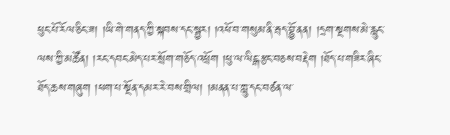ཕུང་པོ་རོལ་ཅིང་ཟ། །ཡི་གེ་གནད་ཀྱི་སྐབས་དང་སྦྱར། །འཕོ་བ་གསུམ་ནི་རྦད་བྷྱོ་ནན། །དྲག་སྔགས་མེ་རླུང་ལས་ཀྱི་མཚོན། །རང་དབང་མེད་པར་སྲོག་གཅོད་འཕྲོག །ཕུ་ལ་ལིངྒ་རྩང་བཅས་བརྡེག །ཐོད་པ་གཟིར་ཞིང་ཐོད་ཆས་གཞུག །ཕག་པ་སྔོན་དམར་རེ་བས་གྲིལ། །མནན་པ་ཀླུ་དང་བཙན་ལ་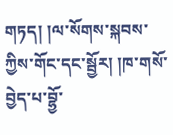གཏད། །ལ་སོགས་སྐབས་ཀྱིས་གོང་དང་སྦྱོར། །ཁ་གསོ་བྱེད་པ་བྷྱོ་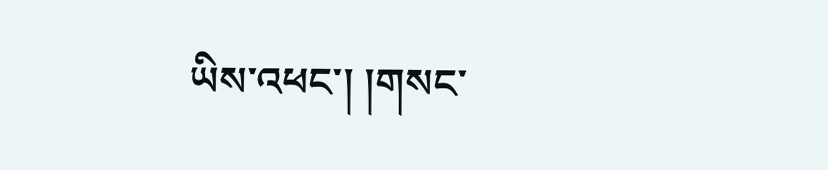ཡིས་འཕང་། །གསང་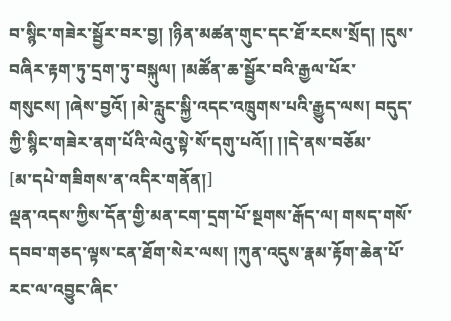བ་སྙིང་གཟེར་སྦྱོར་བར་བྱ། །ཉིན་མཚན་གུང་དང་ཐོ་རངས་སྲོད། །དུས་བཞིར་རྟག་ཏུ་དྲག་ཏུ་བསྐུལ། །མཚོན་ཆ་སྦྱོར་བའི་རྒྱལ་པོར་གསུངས། །ཞེས་བྱའོ། །མེ་རླུང་སྐྱི་འདང་འཁྲུགས་པའི་རྒྱུད་ལས། བདུད་ཀྱི་སྙིང་གཟེར་ནག་པོའི་ལེའུ་སྟེ་སོ་དགུ་པའོ།། །།དེ་ནས་བཅོམ་
[མ་དཔེ་གཟིགས་ན་འདིར་གནོན།]
ལྡན་འདས་ཀྱིས་དོན་གྱི་མན་ངག་དྲག་པོ་སྔགས་རྒོད་ལ། གསད་གསོ་དབབ་གཅད་ལྟས་ངན་ཐོག་སེར་ལས། །ཀུན་འདུས་རྣམ་རྟོག་ཆེན་པོ་རང་ལ་འབྱུང་ཞིང་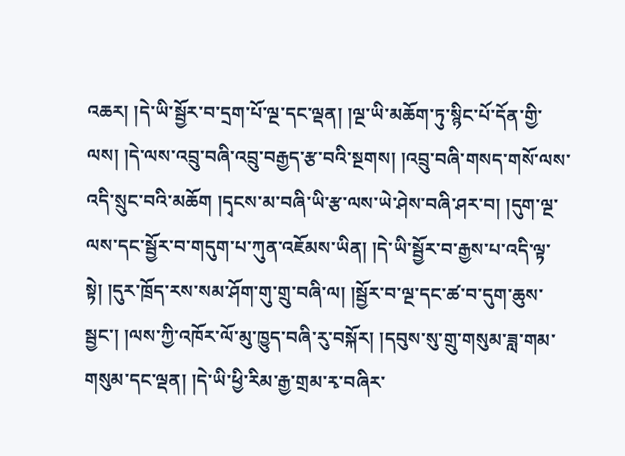འཆར། །དེ་ཡི་སྦྱོར་བ་དྲག་པོ་ལྔ་དང་ལྡན། །ལྔ་ཡི་མཆོག་ཏུ་སྙིང་པོ་དོན་གྱི་ལས། །དེ་ལས་འབྲུ་བཞི་འབྲུ་བརྒྱད་རྩ་བའི་སྔགས། །འབྲུ་བཞི་གསད་གསོ་ལས་འདི་སྲུང་བའི་མཆོག །དྭངས་མ་བཞི་ཡི་རྩ་ལས་ཡེ་ཤེས་བཞི་ཤར་བ། །དུག་ལྔ་ལས་དང་སྦྱོར་བ་གདུག་པ་ཀུན་འཇོམས་ཡིན། །དེ་ཡི་སྦྱོར་བ་རྒྱས་པ་འདི་ལྟ་སྟེ། །དུར་ཁྲོད་རས་སམ་ཤོག་གུ་གྲུ་བཞི་ལ། །སྦྱོར་བ་ལྔ་དང་ཚ་བ་དུག་ཆུས་སྦྱང་། །ལས་ཀྱི་འཁོར་ལོ་མུ་ཁྱུད་བཞི་རུ་བསྐོར། །དབུས་སུ་གྲུ་གསུམ་ཟླ་གམ་གསུམ་དང་ལྡན། །དེ་ཡི་ཕྱི་རིམ་རྒྱ་གྲམ་རྭ་བཞིར་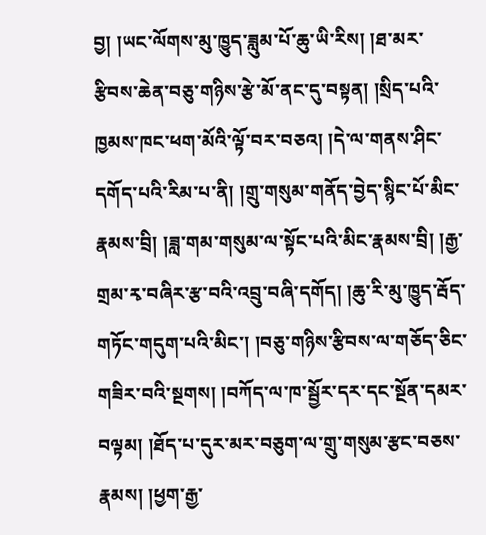བྱ། །ཡང་ལོགས་མུ་ཁྱུད་ཟླུམ་པོ་ཆུ་ཡི་རིས། །ཐ་མར་རྩིབས་ཆེན་བཅུ་གཉིས་རྩེ་མོ་ནང་དུ་བསྟན། །སྲིད་པའི་ཁྱམས་ཁང་ཕག་མོའི་ལྟོ་བར་བཅའ། །དེ་ལ་གནས་ཤིང་དགོད་པའི་རིམ་པ་ནི། །གྲུ་གསུམ་གནོད་བྱེད་སྙིང་པོ་མིང་རྣམས་བྲི། །ཟླ་གམ་གསུམ་ལ་སྟོང་པའི་མིང་རྣམས་བྲི། །རྒྱ་གྲམ་རྭ་བཞིར་རྩ་བའི་འབྲུ་བཞི་དགོད། །ཆུ་རི་མུ་ཁྱུད་རྦོད་གཏོང་གདུག་པའི་མིང་། །བཅུ་གཉིས་རྩིབས་ལ་གཅོད་ཅིང་གཟིར་བའི་སྔགས། །བཀོད་ལ་ཁ་སྦྱོར་དར་དང་སྔོན་དམར་བལྟམ། །ཐོད་པ་དུར་མར་བཅུག་ལ་གྲུ་གསུམ་རྩང་བཅས་རྣམས། །ཕྱག་རྒྱ་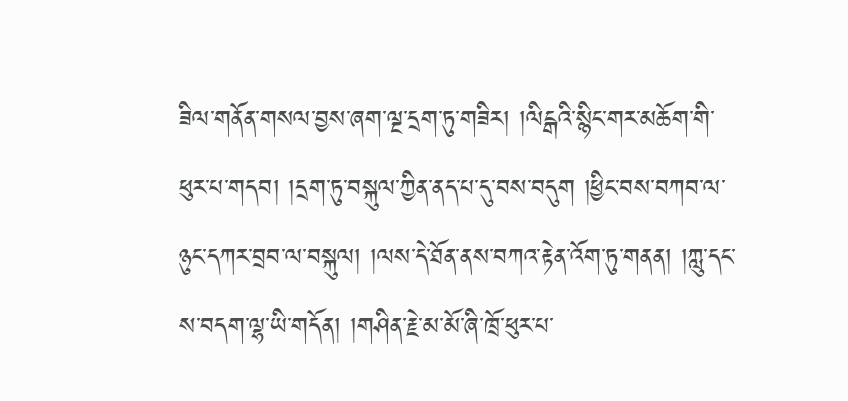ཟིལ་གནོན་གསལ་བྱས་ཞག་ལྔ་དྲག་ཏུ་གཟིར། །ལིངྒའི་སྙིང་གར་མཆོག་གི་ཕུར་པ་གདབ། །དྲག་ཏུ་བསྐུལ་ཀྱིན་ནད་པ་དུ་བས་བདུག །ཕྱིང་བས་བཀབ་ལ་ཉུང་དཀར་བྲབ་ལ་བསྐུལ། །ལས་དེ་ཐོན་ནས་བཀའ་རྟེན་འོག་ཏུ་གནན། །ཀླུ་དང་ས་བདག་ལྷ་ཡི་གདོན། །གཤིན་རྗེ་མ་མོ་ཞི་ཁྲོ་ཕུར་པ་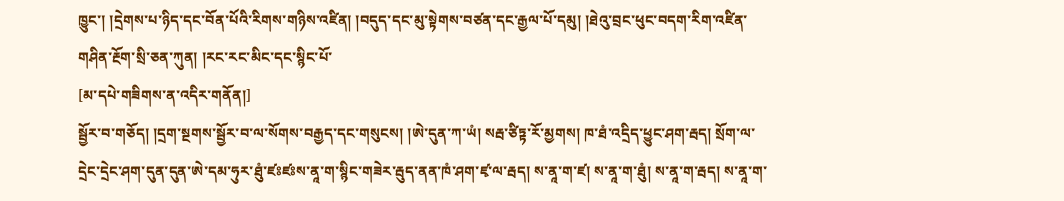ཁྱུང་། །དྲེགས་པ་ཉིད་དང་བོན་པོའི་རིགས་གཉིས་འཛིན། །བདུད་དང་མུ་སྟེགས་བཙན་དང་རྒྱལ་པོ་དམུ། །ཐེའུ་བྲང་ཕུང་བདག་རིག་འཛིན་གཤིན་རྔོག་སྲི་ཅན་ཀུན། །རང་རང་མིང་དང་སྙིང་པོ་
[མ་དཔེ་གཟིགས་ན་འདིར་གནོན།]
སྦྱོར་བ་གཅོད། །དྲག་སྔགས་སྦྱོར་བ་ལ་སོགས་བརྒྱད་དང་གསུངས། །ཨེ་དུན་ཀ་ཡཾ། སརྦ་ཙིཏྟ་རོ་མྱགས། ཁ་ཐཾ་འདྲིད་ཕྱུང་ཤག་རྦད། སྲོག་ལ་དྲེང་དྲེང་ཤག་དུན་དུན་ཨེ་དམ་ཧུར་ཐུཾ་ཛཿཛཿས་ནཱ་ག་སྙིང་གཟེར་རྦུད་ནན་ཁཾ་ཤག་ཛྭ་ལ་རྦད། ས་ནཱ་ག་ཛ། ས་ནཱ་ག་ཐུཾ། ས་ནཱ་ག་རྦད། ས་ནཱ་ག་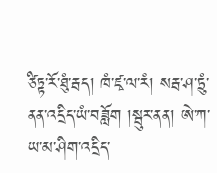ཙིཏྟ་རོ་ཐུཾ་རྦད། ཁཾ་ཛྭ་ལ་རཾ། སརྦ་ཤ་ཏྲུཾ་ནན་འདྲིད་ཡཾ་བཟློག །སྦུར་ནན། ཨེ་ཀ་ཡ་མ་ཤིག་འདྲིད་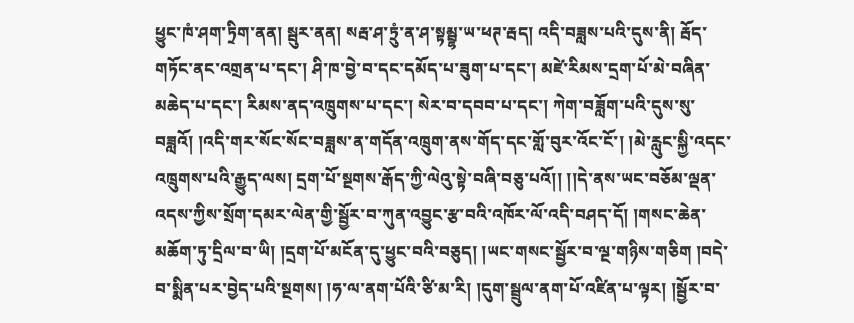ཕྱུང་ཁཾ་ཤག་ཏྲིག་ནན། སྦུར་ནན། སརྦ་ཤ་ཏྲུཾ་ན་ཤ་སྟམྦྷ་ཡ་ཕཊ་རྦད། འདི་བཟླས་པའི་དུས་ནི། རྦོད་གཏོང་ནང་འགྲན་པ་དང་། ཤི་ཁ་བྱེ་བ་དང་དམོད་པ་ཟུག་པ་དང་། མཛེ་རིམས་དྲག་པོ་མེ་བཞིན་མཆེད་པ་དང་། རིམས་ནད་འཁྲུགས་པ་དང་། སེར་བ་དབབ་པ་དང་། ཀེག་བཟློག་པའི་དུས་སུ་བཟླའོ། །འདི་གར་སོང་སོང་བཟླས་ན་གདོན་འཁྲུག་ནས་གོད་དང་གློ་བུར་འོང་ངོ་། །མེ་རླུང་སྐྱི་འདང་འཁྲུགས་པའི་རྒྱུད་ལས། དྲག་པོ་སྔགས་རྒོད་ཀྱི་ལེའུ་སྟེ་བཞི་བཅུ་པའོ།། །།དེ་ནས་ཡང་བཅོམ་ལྡན་འདས་ཀྱིས་སྲོག་དམར་ལེན་གྱི་སྦྱོར་བ་ཀུན་འབྱུང་རྩ་བའི་འཁོར་ལོ་འདི་བཤད་དོ། །གསང་ཆེན་མཆོག་ཏུ་དྲིལ་བ་ཡི། །དྲག་པོ་མངོན་དུ་ཕྱུང་བའི་བཅུད། །ཡང་གསང་སྦྱོར་བ་ལྔ་གཉིས་གཅིག །བདེ་བ་སྨིན་པར་བྱེད་པའི་སྔགས། །ཧ་ལ་ནག་པོའི་ཙི་མ་རི། །དུག་སྦྲུལ་ནག་པོ་འཛིན་པ་ལྟར། །སྦྱོར་བ་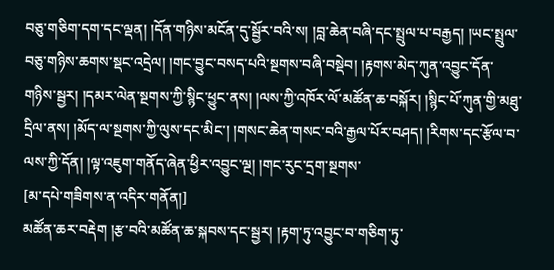བཅུ་གཅིག་དག་དང་ལྡན། །དོན་གཉིས་མངོན་དུ་སྦྱོར་བའི་ས། །བླ་ཆེན་བཞི་དང་སྤྲུལ་པ་བརྒྱད། །ཡང་སྤྲུལ་བཅུ་གཉིས་ཆགས་སྡང་འདྲེལ། །གང་བྱུང་བསད་པའི་སྔགས་བཞི་བསྡེབ། །རྟགས་མེད་ཀུན་འབྱུང་དོན་གཉིས་སྦྱར། །དམར་ལེན་སྔགས་ཀྱི་སྙིང་ཕྱུང་ནས། །ལས་ཀྱི་འཁོར་ལོ་མཚོན་ཆ་བསྐོར། །སྙིང་པོ་ཀུན་གྱི་མཐུ་དྲིལ་ནས། །མོད་ལ་སྔགས་ཀྱི་ལུས་དང་མིང་། །གསང་ཆེན་གསང་བའི་རྒྱལ་པོར་བཤད། །རིགས་དང་རྩོལ་བ་ལས་ཀྱི་དོན། །ལྟ་འཇུག་གནོད་ཞེན་ཕྱིར་འབྱུང་ལྔ། །གང་རུང་དྲག་སྔགས་
[མ་དཔེ་གཟིགས་ན་འདིར་གནོན།]
མཚོན་ཆར་བརྡེག །རྩ་བའི་མཚོན་ཆ་སྐབས་དང་སྦྱར། །རྟག་ཏུ་འབྱུང་བ་གཅིག་ཏུ་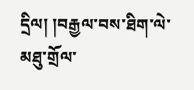དྲིལ། །བརྒྱལ་བས་ཐིག་ལེ་མཐུ་གྲོལ་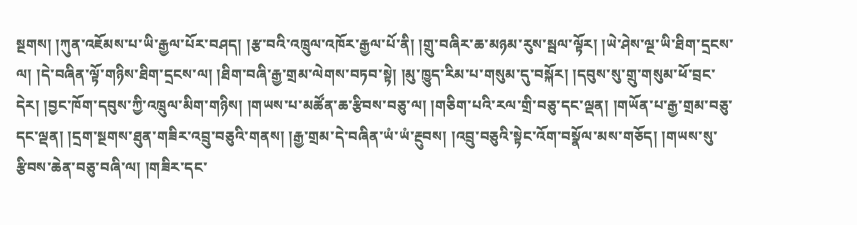སྔགས། །ཀུན་འཇོམས་པ་ཡི་རྒྱལ་པོར་བཤད། །རྩ་བའི་འཁྲུལ་འཁོར་རྒྱལ་པོ་ནི། །གྲུ་བཞིར་ཆ་མཉམ་རུས་སྦལ་ལྟོར། །ཡེ་ཤེས་ལྔ་ཡི་ཐིག་དྲངས་ལ། །དེ་བཞིན་ལྟོ་གཉིས་ཐིག་དྲངས་ལ། །ཐིག་བཞི་རྒྱ་གྲམ་ལེགས་བཏབ་སྟེ། །མུ་ཁྱུད་རིམ་པ་གསུམ་དུ་བསྐོར། །དབུས་སུ་གྲུ་གསུམ་ཕོ་བྲང་དེར། །བྱང་ཁོག་དབུས་ཀྱི་འཁྲུལ་མིག་གཉིས། །གཡས་པ་མཚོན་ཆ་རྩིབས་བཅུ་ལ། །གཅིག་པའི་རལ་གྲི་བཅུ་དང་ལྡན། །གཡོན་པ་རྒྱ་གྲམ་བཅུ་དང་ལྡན། །དྲག་སྔགས་ཐུན་གཟིར་འབྲུ་བཅུའི་གནས། །རྒྱ་གྲམ་དེ་བཞིན་ཡཾ་ཡཾ་རྔུབས། །འབྲུ་བཅུའི་སྟེང་འོག་བསྣོལ་མས་གཅོད། །གཡས་སུ་རྩིབས་ཆེན་བཅུ་བཞི་ལ། །གཟིར་དང་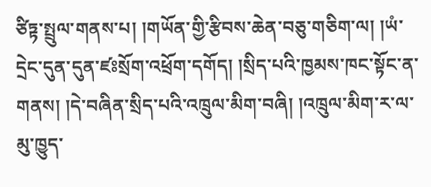ཙིཏྟ་སྤྲུལ་གནས་པ། །གཡོན་གྱི་རྩིབས་ཆེན་བཅུ་གཅིག་ལ། །ཡཾ་དྲེང་དུན་དུན་ཛཿསྲོག་འཕྲོག་དགོད། །སྲིད་པའི་ཁྱམས་ཁང་སྟོང་ན་གནས། །དེ་བཞིན་སྲིད་པའི་འཁྲུལ་མིག་བཞི། །འཁྲུལ་མིག་ར་ལ་མུ་ཁྱུད་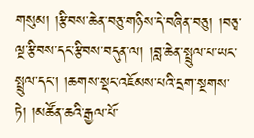གསུམ། །རྩིབས་ཆེན་བཅུ་གཉིས་དེ་བཞིན་བཅུ། །བཅྭ་ལྔ་རྩིབས་དང་རྩིབས་བདུན་ལ། །བླ་ཆེན་སྤྲུལ་པ་ཡང་སྤྲུལ་དང་། །ཆགས་སྡང་འཇོམས་པའི་དྲག་སྔགས་ཏེ། །མཚོན་ཆའི་རྒྱལ་པོ་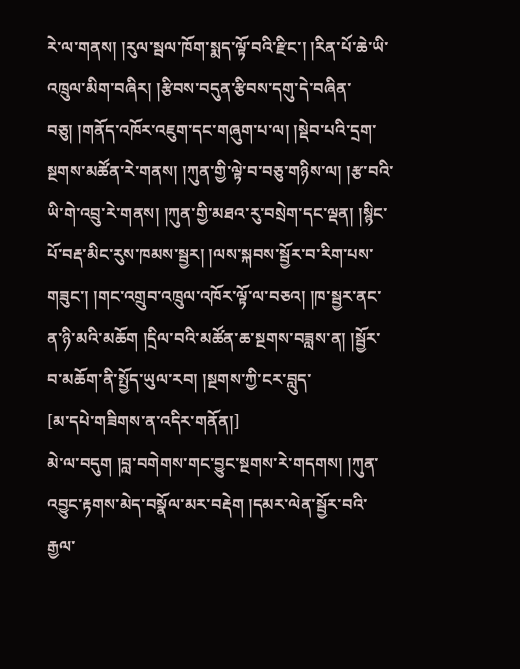རེ་ལ་གནས། །རུལ་སྦལ་ཁོག་སྨད་ལྟོ་བའི་རྫིང་། །རིན་པོ་ཆེ་ཡི་འཁྲུལ་མིག་བཞིར། །རྩིབས་བདུན་རྩིབས་དགུ་དེ་བཞིན་བཅུ། །གནོད་འཁོར་འཇུག་དང་གཞུག་པ་ལ། །སྡེབ་པའི་དྲག་སྔགས་མཚོན་རེ་གནས། །ཀུན་གྱི་ལྟེ་བ་བཅུ་གཉིས་ལ། །རྩ་བའི་ཡི་གེ་འབྲུ་རེ་གནས། །ཀུན་གྱི་མཐའ་རུ་བསྲེག་དང་ལྡན། །སྙིང་པོ་བརྡ་མིང་རུས་ཁམས་སྦྱར། །ལས་སྐབས་སྦྱོར་བ་རིག་པས་གཟུང་། །གང་འགྲུབ་འཁྲུལ་འཁོར་ལྟོ་ལ་བཅའ། །ཁ་སྦྱར་ནང་ན་ཉི་མའི་མཆོག །དྲིལ་བའི་མཚོན་ཆ་སྔགས་བཟླས་ན། །སྦྱོར་བ་མཆོག་ནི་སྤྱོད་ཡུལ་རབ། །སྔགས་ཀྱི་ངར་བླུད་
[མ་དཔེ་གཟིགས་ན་འདིར་གནོན།]
མེ་ལ་བདུག །བླ་བགེགས་གང་བྱུང་སྔགས་རེ་གདགས། །ཀུན་འབྱུང་རྟགས་མེད་བསྣོལ་མར་བརྡེག །དམར་ལེན་སྦྱོར་བའི་རྒྱལ་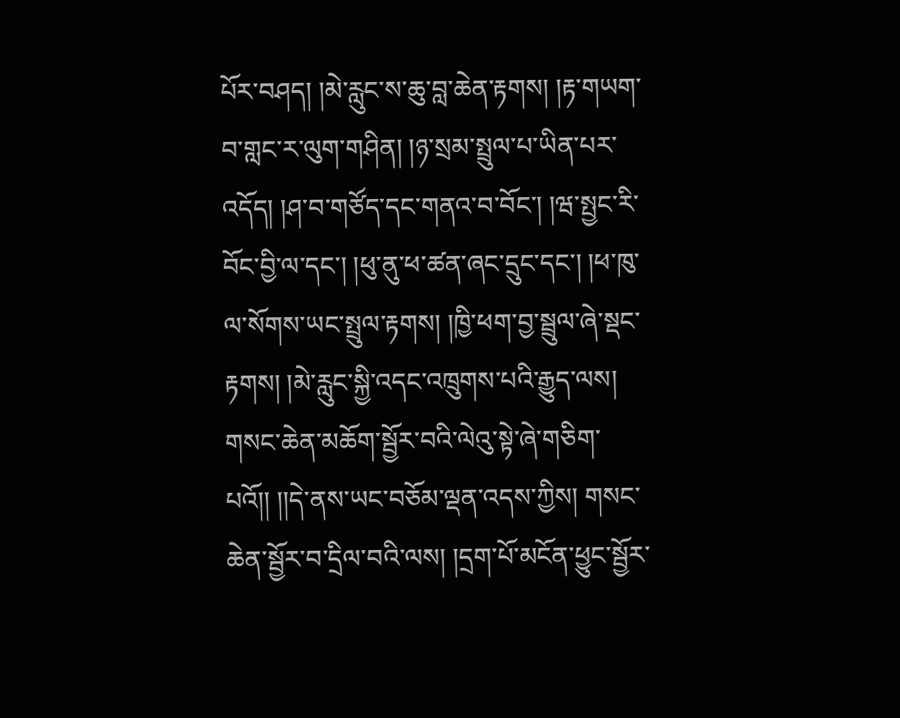པོར་བཤད། །མེ་རླུང་ས་ཆུ་བླ་ཆེན་རྟགས། །རྟ་གཡག་བ་གླང་ར་ལུག་གཤིན། །ཉ་སྲམ་སྤྲུལ་པ་ཡིན་པར་འདོད། །ཤ་བ་གཙོད་དང་གནའ་བ་བོང་། །ཝ་སྤྱང་རི་བོང་བྱི་ལ་དང་། །ཕུ་ནུ་ཕ་ཚན་ཞང་དྲུང་དང་། །ཕ་ཁུ་ལ་སོགས་ཡང་སྤྲུལ་རྟགས། །ཁྱི་ཕག་བྱ་སྦྲུལ་ཞེ་སྡང་རྟགས། །མེ་རླུང་སྐྱི་འདང་འཁྲུགས་པའི་རྒྱུད་ལས། གསང་ཆེན་མཆོག་སྦྱོར་བའི་ལེའུ་སྟེ་ཞེ་གཅིག་པའོ།། །།དེ་ནས་ཡང་བཅོམ་ལྡན་འདས་ཀྱིས། གསང་ཆེན་སྦྱོར་བ་དྲིལ་བའི་ལས། །དྲག་པོ་མངོན་ཕྱུང་སྦྱོར་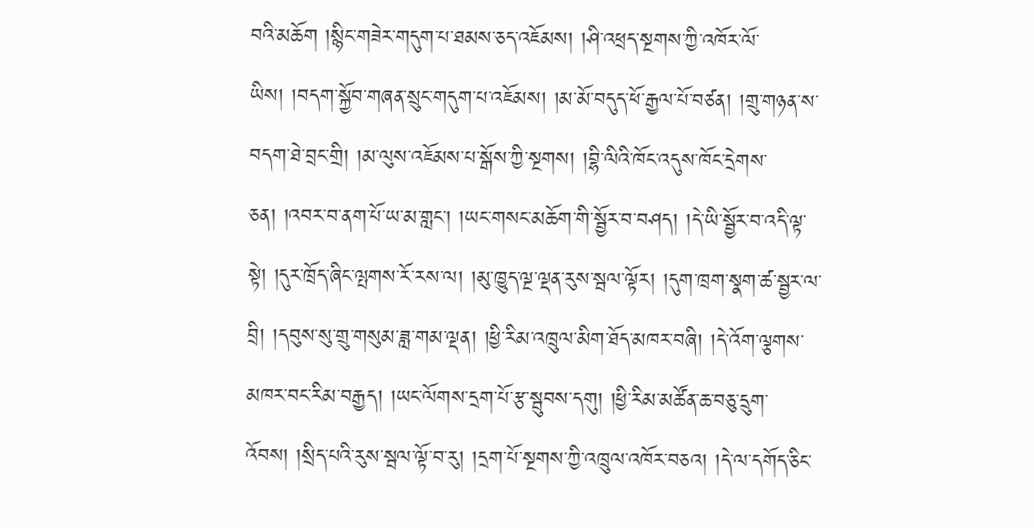བའི་མཆོག །སྙིང་གཟེར་གདུག་པ་ཐམས་ཅད་འཇོམས། །ཤི་འཕྲད་སྔགས་ཀྱི་འཁོར་ལོ་ཡིས། །བདག་སྐྱོབ་གཞན་སྲུང་གདུག་པ་འཇོམས། །མ་མོ་བདུད་ཕོ་རྒྱལ་པོ་བཙན། །གྲུ་གཉན་ས་བདག་ཐེ་བྲང་གྲི། །མ་ལུས་འཇོམས་པ་སྒོས་ཀྱི་སྔགས། །བྷི་ལིའི་ཁོང་འདུས་ཁོང་དྲེགས་ཅན། །འབར་བ་ནག་པོ་ཡ་མ་གླང་། །ཡང་གསང་མཆོག་གི་སྦྱོར་བ་བཤད། །དེ་ཡི་སྦྱོར་བ་འདི་ལྟ་སྟེ། །དུར་ཁྲོད་ཞིང་ལྤགས་རོ་རས་ལ། །མུ་ཁྱུད་ལྔ་ལྡན་རུས་སྦལ་ལྟོར། །དུག་ཁྲག་སྣག་ཚ་སྦྱར་ལ་བྲི། །དབུས་སུ་གྲུ་གསུམ་ཟླ་གམ་ལྡན། །ཕྱི་རིམ་འཁྲུལ་མིག་ཐོད་མཁར་བཞི། །དེ་འོག་ལྕགས་མཁར་བང་རིམ་བརྒྱད། །ཡང་ལོགས་དྲག་པོ་རྩ་སྦུབས་དགུ། །ཕྱི་རིམ་མཚོན་ཆ་བཅུ་དྲུག་འོབས། །སྲིད་པའི་རུས་སྦལ་ལྟོ་བ་རུ། །དྲག་པོ་སྔགས་ཀྱི་འཁྲུལ་འཁོར་བཅའ། །དེ་ལ་དགོད་ཅིང་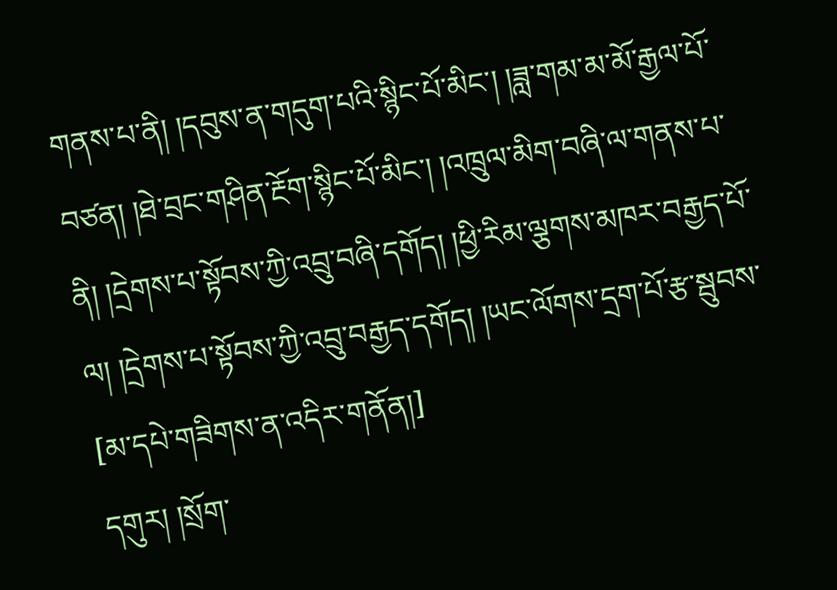གནས་པ་ནི། །དབུས་ན་གདུག་པའི་སྙིང་པོ་མིང་། །ཟླ་གམ་མ་མོ་རྒྱལ་པོ་བཙན། །ཐེ་བྲང་གཤིན་རྔོག་སྙིང་པོ་མིང་། །འཁྲུལ་མིག་བཞི་ལ་གནས་པ་ནི། །དྲེགས་པ་སྟོབས་ཀྱི་འབྲུ་བཞི་དགོད། །ཕྱི་རིམ་ལྕགས་མཁར་བརྒྱད་པོ་ལ། །དྲེགས་པ་སྟོབས་ཀྱི་འབྲུ་བརྒྱད་དགོད། །ཡང་ལོགས་དྲག་པོ་རྩ་སྦུབས་
[མ་དཔེ་གཟིགས་ན་འདིར་གནོན།]
དགུར། །སྲོག་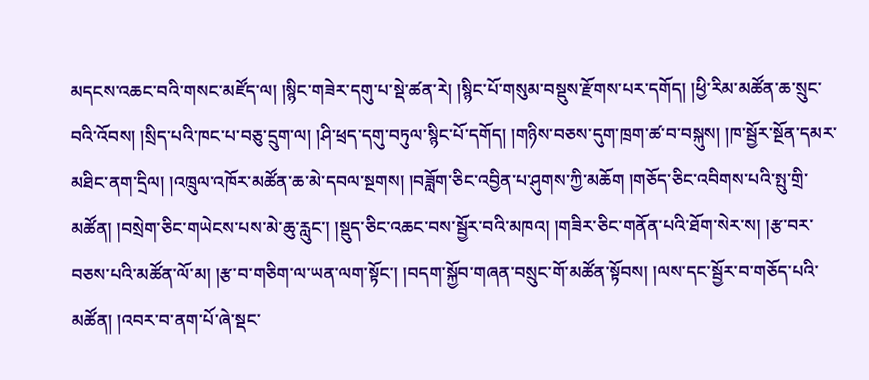མདངས་འཆང་བའི་གསང་མཛོད་ལ། །སྙིང་གཟེར་དགུ་པ་སྡེ་ཚན་རེ། །སྙིང་པོ་གསུམ་བསྡུས་རྫོགས་པར་དགོད། །ཕྱི་རིམ་མཚོན་ཆ་སྲུང་བའི་འོབས། །སྲིད་པའི་ཁང་པ་བཅུ་དྲུག་ལ། །ཤི་ཕྲད་དགུ་བཏུལ་སྙིང་པོ་དགོད། །གཉིས་བཅས་དུག་ཁྲག་ཚ་བ་བསྐུས། །ཁ་སྦྱོར་སྔོན་དམར་མཐིང་ནག་དྲིལ། །འཁྲུལ་འཁོར་མཚོན་ཆ་མེ་དབལ་སྔགས། །བཟློག་ཅིང་འབྱིན་པ་ཤུགས་ཀྱི་མཆོག །གཅོད་ཅིང་འབིགས་པའི་སྤུ་གྲི་མཚོན། །བསྲེག་ཅིང་གཡེངས་པས་མེ་ཆུ་རླུང་། །སྡུད་ཅིང་འཆང་བས་སྦྱོར་བའི་མཁའ། །གཟིར་ཅིང་གནོན་པའི་ཐོག་སེར་ས། །རྩ་བར་བཅས་པའི་མཚོན་ལོ་མ། །རྩ་བ་གཅིག་ལ་ཡན་ལག་སྟོང་། །བདག་སྐྱོབ་གཞན་བསྲུང་གོ་མཚོན་སྟོབས། །ལས་དང་སྦྱོར་བ་གཅོད་པའི་མཚོན། །འབར་བ་ནག་པོ་ཞེ་སྡང་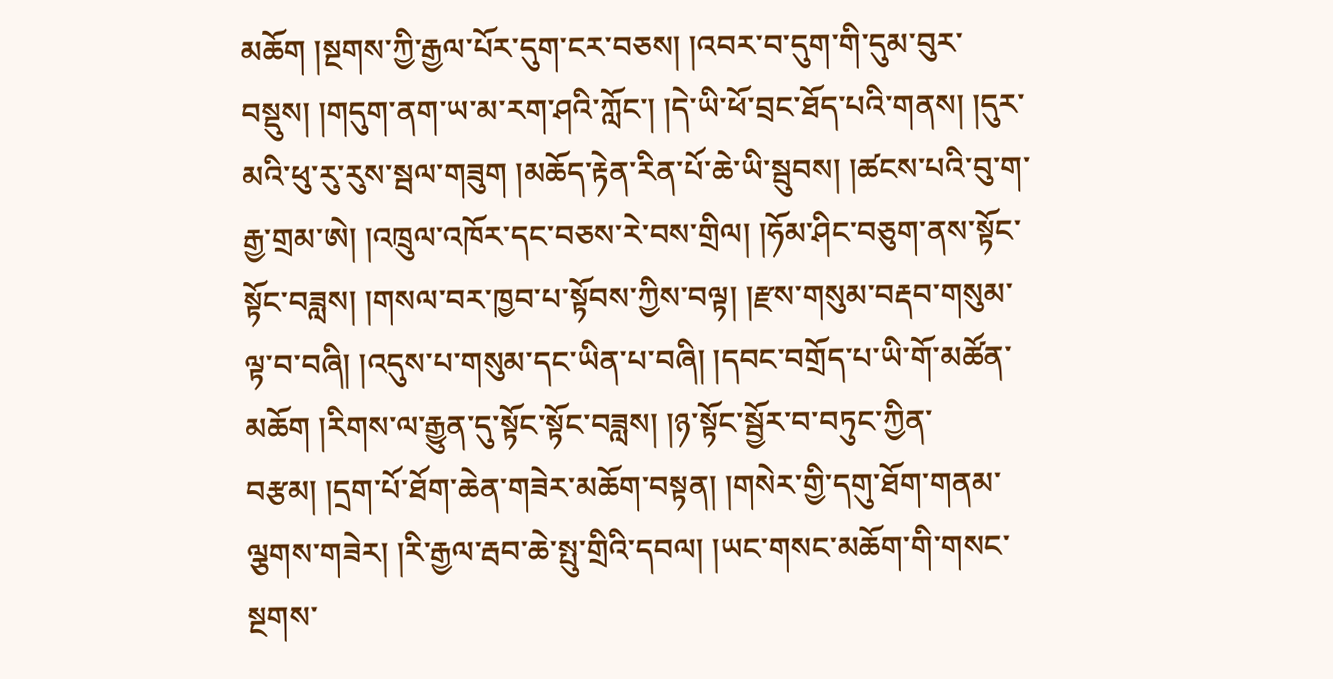མཆོག །སྔགས་ཀྱི་རྒྱལ་པོར་དུག་ངར་བཅས། །འབར་བ་དུག་གི་དུམ་བུར་བསྡུས། །གདུག་ནག་ཡ་མ་རག་ཤའི་ཀློང་། །དེ་ཡི་ཕོ་བྲང་ཐོད་པའི་གནས། །དུར་མའི་ཕུ་རུ་རུས་སྦལ་གཟུག །མཆོད་རྟེན་རིན་པོ་ཆེ་ཡི་སྦུབས། །ཚངས་པའི་བུ་ག་རྒྱ་གྲམ་ཨེ། །འཁྲུལ་འཁོར་དང་བཅས་རེ་བས་གྲིལ། །ཧོམ་ཤིང་བཅུག་ནས་སྟོང་སྟོང་བཟླས། །གསལ་བར་ཁྱབ་པ་སྟོབས་ཀྱིས་བལྟ། །རྫས་གསུམ་བརྡབ་གསུམ་ལྟ་བ་བཞི། །འདུས་པ་གསུམ་དང་ཡིན་པ་བཞི། །དབང་བགྲོད་པ་ཡི་གོ་མཚོན་མཆོག །རིགས་ལ་རྒྱུན་དུ་སྟོང་སྟོང་བཟླས། །ཉ་སྟོང་སྦྱོར་བ་བཏུང་ཀྱིན་བརྩམ། །དྲག་པོ་ཐོག་ཆེན་གཟེར་མཆོག་བསྟན། །གསེར་གྱི་དགུ་ཐོག་གནམ་ལྕགས་གཟེར། །རི་རྒྱལ་རྦབ་ཆེ་སྤུ་གྲིའི་དབལ། །ཡང་གསང་མཆོག་གི་གསང་སྔགས་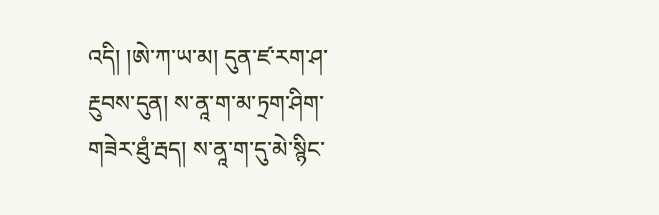འདི། །ཨེ་ཀ་ཡ་མ། དུན་ཛ་རག་ཤ་རྔུབས་དུན། ས་ནཱ་ག་མ་ཏྲག་ཤིག་གཟེར་ཐུཾ་རྦད། ས་ནཱ་ག་དུ་མེ་སྙིང་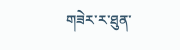གཟེར་ར་ཐུན་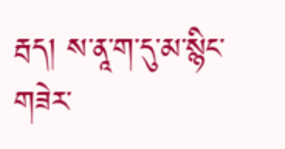རྦད། ས་ནཱ་ག་དུ་མ་སྙིང་གཟེར་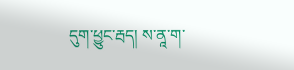དུག་ཕྱུང་རྦད། ས་ནཱ་ག་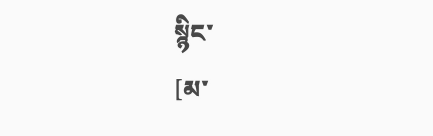སྙིང་
[མ་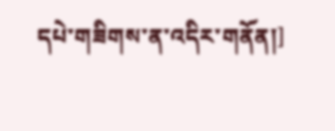དཔེ་གཟིགས་ན་འདིར་གནོན།]